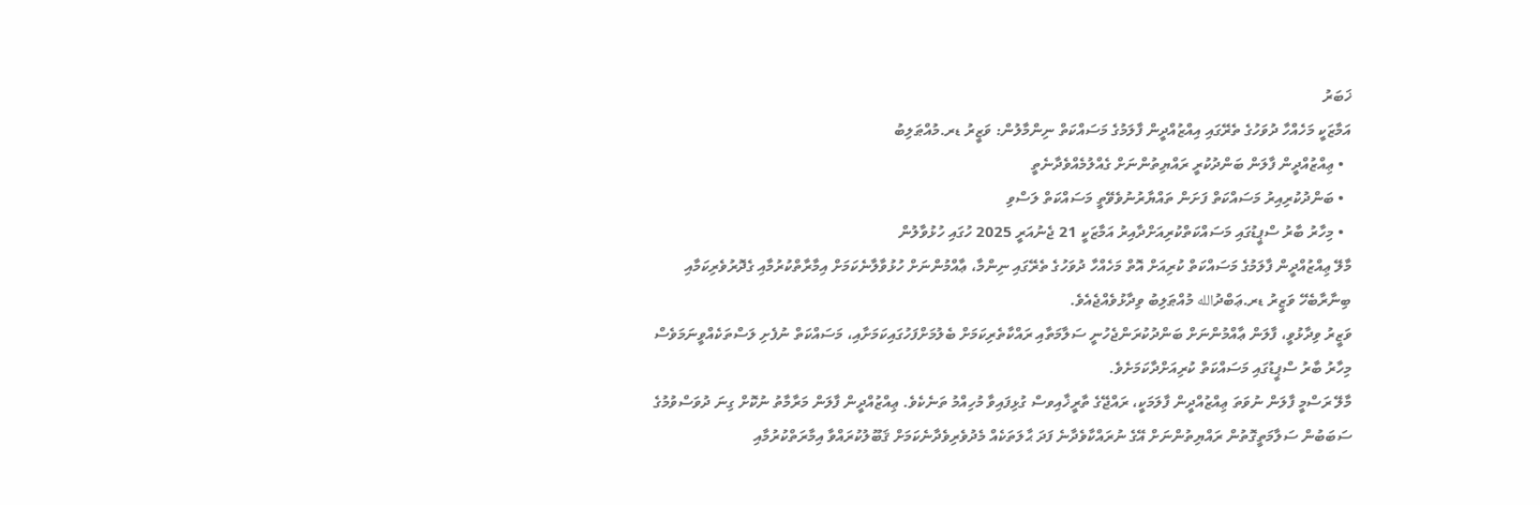ޚަބަރު
އަމާޒަކީ މަހެއްހާ ދުވަހުގެ ތެރޭގައި އިއްޒުއްދީން ފާލަމުގެ މަސައްކަތް ނިންމާލުން: ވަޒީރު ޑރ.މުއްޠަލިބު
  • ޢިއްޒުއްދީން ފާލަން ބަންދުކުރީ ރައްޔިތުންނަށް ގެއްލުމެއްވެދާނެތީ
  • ބަންދުކުރިއިރު މަސައްކަތް ފަށަން ތައްޔާރުނުވެވޭތީ މަސައްކަތް ލަސްވި
  • މިހާރު ބާރު ސްޕީޑުގައި މަސައްކަތްކުރިއަށްދާއިރު އަމާޒަކީ 21 ޖެނުއަރީ 2025 ހުގައި ހުޅުވާލުން
މާލޭ ޢިއްޒުއްދީން ފާލަމުގެ މަސައްކަތް ކުރިއަށް އޮތް މަހެއްހާ ދުވަހުގެ ތެރޭގައި ނިންމާ، ޢާއްމުންނަށް ހުޅުވާލާނެކަމަށް އިމާރާތްކުރުމާއި ގެދޮރުވެރިކަމާއި ބިނާރާބެހޭ ވަޒީރު ޑރ.ޢަބްދުالله މުއްޠަލިބު ވިދާޅުވެއްޖެއެވެ.
ވަޒީރު ވިދާޅުވީ، ފާލަން ޢާއްމުންނަށް ބަންދުކުރަންޖެހުނީ ސަލާމަތާއި ރައްކާތެރިކަމަށް ބެލުމަށްފަހުގައިކަމަށާއި، މަސައްކަތް ނުފެށި ލަސްތަކެއްވީނަމަވެސް މިހާރު ބާރު ސްޕީޑުގައި މަސައްކަތް ކުރިއަށްދާކަމަށެވެ.
މާލޭ ރަސްމީ ފާލަން ނުވަތަ ޢިއްޒުއްދީން ފާލަމަކީ، ރައްޖޭގެ ތާރީޚާއިވސް ގުޅިފައިވާ މުހިއްމު ތަނެކެވެ. ޢިއްޒުއްދީން ފާލަން މަރާމާތު ނުކޮށް ގިނަ ދުވަސްވުމުގެ ސަބަބުން ސަލާމަތީގޮތުން ރައްޔިތުންނަށް އޭގެ ނުރައްކާވެދާނެ ފަދަ ޙާލަތަކެއް މެދުވެރިވެދާނެކަމަށް ޤަބޫލުކުރައްވާ އިމާރަތްކުރުމާއި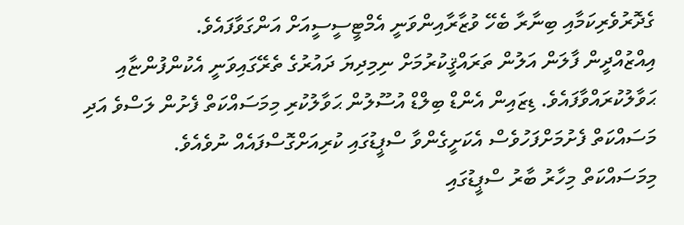ގެދޮރުވެރިކަމާއި ބިނާރާ ބެހޭ ވުޒާރާއިންވަނީ އެމްޓީސީސީއަށް އަންގަވާފައެވެ.
އިއްޒުއްދީން ފާލަން އަލުން ތަރައްޤީކުރުމަށް ނިމިދިޔަ ދައުރުގެ ތެރޭގައިވަނީ އެކުންފުންޏާއި ޙަވާލުކުރައްވާފައެވެ. ޑިޒައިން އެންޑް ބިލްޑް އުސޫލުން ޙަވާލުކުރި މިމަސައްކަތް ފެށުން ލަސްވެ އަދި މަސައްކަތް ފެށުމަށްފަހުވެސް އެކަށީގެންވާ ސްޕީޑުގައި ކުރިއަށްގޮސްފައެއް ނުވެއެވެ.
މިމަސައްކަތް މިހާރު ބާރު ސްޕީޑުގައި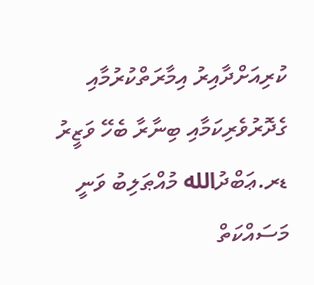ކުރިއަށްދާއިރު އިމާރަތްކުރުމާއި ގެދޮރުވެރިކަމާއި ބިނާރާ ބެހޭ ވަޒީރު ޑރ.ޢަބްދުالله މުއްޠަލިބު ވަނީ މަސައްކަތް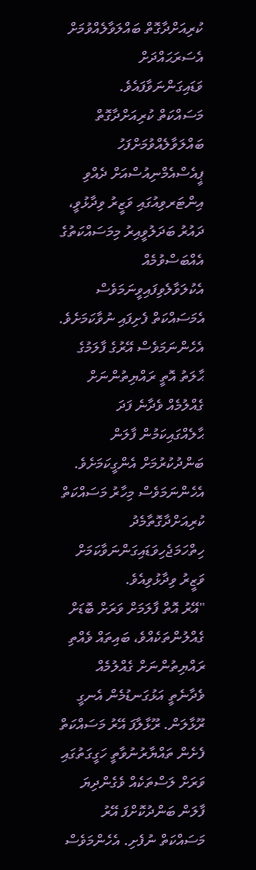ކުރިއަށްދާގޮތް ބައްލަވާލެއްވުމަށް އެސަރަޙައްދަށް ވަޑައިގަންނަވާފައެވެ.
މަސައްކަތް ކުރިއަށްދާގޮތް ބައްލަވާލެއްވުމަށްފަހު ޕީއެސްއެމްނިއުސްއަށް ދެއްވި އިންޓަރވިއުގައި ވަޒީރު ވިދާޅުވީ، ދައުރު ބަދަލުވީއިރު މިމަސައްކަތުގެ އެއްބަސްވުމެއް އެކުލަވާލެވިފައިވީނަމަވެސް އެމަސައްކަތް ފެށިފައި ނުވާކަމަށެވެ. އެހެންނަމަވެސް އޭރުގެ ފާލަމުގެ ޙާލަތު އޮތީ ރައްޔިތުންނަށް ގެއްލުމެއް ވެދާނެ ފަދަ ޙާލެއްގައިކަމުން ފާލަން ބަންދުކުރުމަށް އެންގީކަމަށެވެ. އެހެންނަމަވެސް މިހާރު މަސައްކަތް ކުރިއަށްދާގޮތާމެދު ހިތްހަމަޖެހިވަޑައިގަންނަވާކަމަށް ވަޒީރު ވިދާޅުވިއެވެ.
"އޭރު އޮތް ފާލަމަށް ވަރަށް ބޮޑަށް ގެއްލުންތަކެއްވެ، ބައިތައް ވެއްތި ރައްޔިތުންނަށް ގެއްލުމެއް ވެދާނެތީ އަޅުގަނޑުމެން އެނގީ ރޫޅާލަން. ރޫޅާލާފަ އޭރު މަސައްކަތް ފެށެން ތައްޔާރުނުވާތީ ހަގީގަތުގައި ވަރަށް ލަސްތަކެއް ވެގެންދިޔަ ފާލަން ބަންދުކޮށްފަ އޭރު މަސައްކަތް ނުފެށި. އެހެންމަވެސް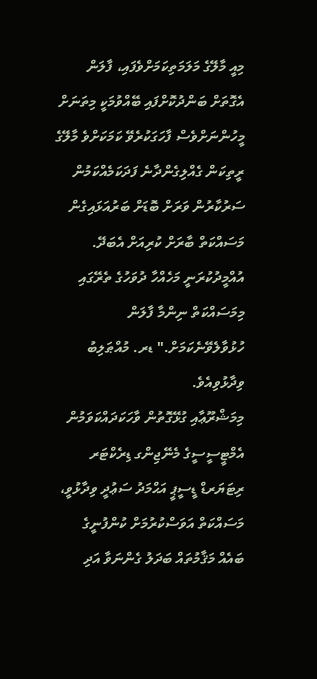މިއީ މާލޭގެ މަލަމަތިކަމަށްވެފައި، ފާލަން އެގޮތަށް ބަންދުކޮށްފައި ބޭއްވުމަކީ މިތަނަށް މީހުންނަށްވެސް ފާހަގަކުރެވޭ ކަމަކަށްވެ މާލޭގެ ރީތިކަން ގެއްލިގެންދާނެ ފަދަކަމެއްކަމުން ސަރުކާރުން ވަރަށް ބޮޑަށް ބަރުއަޅައިގެން މަސައްކަތް ބާރަށް ކުރިއަށް އެބަދޭ. އުއްމީދުކުރަނީ މަހެއްހާ ދުވަހުގެ ތެރޭގައި މިމަސައްކަތް ނިންމާ ފާލަން ހުޅުވާލެވޭނެކަމަށް." ޑރ. މުއްޠަލިބު ވިދާޅުވިއެވެ.
މިމަޝްރޫޢާއި ގުޅޭގޮތުން ވާހަކަދައްކަވަމުން އެމްޓީސީސީގެ މެނޭޖިންގ ޑިރެކްޓަރ ރިޓަޔަރޑް ޑީސީޕީ އަޙްމަދު ސަޢުދީ ވިދާޅުވީ، މަސައްކަތް އަވަސްކުރުމަށް ކުންފުނީގެ ބައެއް މަޤާމުތައް ބަދަލު ގެންނަވާ އަދި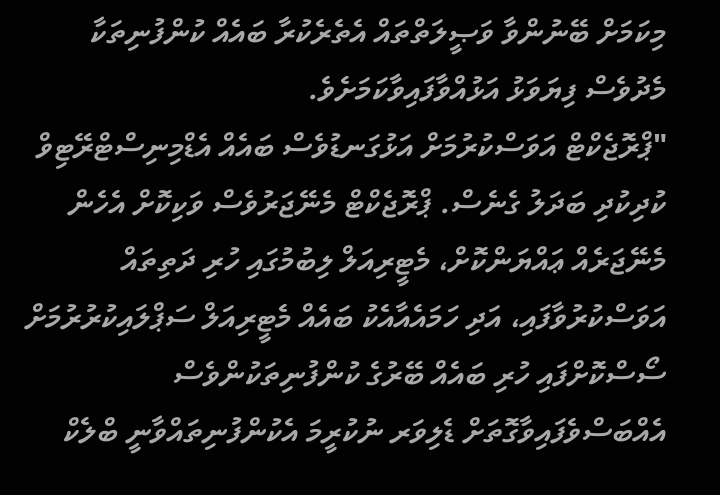މިކަމަށް ބޭނުންވާ ވަޞީލަތްތައް އެތެރެކުރާ ބައެއް ކުންފުނިތަކާ މެދުވެސް ފިޔަވަޅު އަޅުއްވާފައިވާކަމަށެވެ.
"ޕްރޮޖެކްޓް އަވަސްކުރުމަށް އަޅުގަނޑުވެސް ބައެއް އެޑްމިނިސްޓްރޭޓިވް ކުދިކުދި ބަދަލު ގެނެސް. ޕްރޮޖެކްޓް މެނޭޖަރުވެސް ވަކިކޮށް އެހެން މެނޭޖަރެއް ޢައްޔަންކޮށް، މެޓީރިއަލް ލިބުމުގައި ހުރި ދަތިތައް އަވަސްކުރުވާފައި، އަދި ހަމައެއާއެކު ބައެއް މެޓީރިއަލް ސަޕްލައިކުރުރުމަށް ސޯސްކޮށްފައި ހުރި ބައެއް ބޭރުގެ ކުންފުނިތަކުންވެސް އެއްބަސްވެފައިވާގޮތަށް ޑެލިވަރ ނުކުރީމަ އެކުންފުނިތައްވާނީ ބްލެކް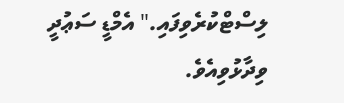ލިސްޓްކުރެވިފައި." އެމްޑީ ސަޢުދީ ވިދާޅުވިއެވެ.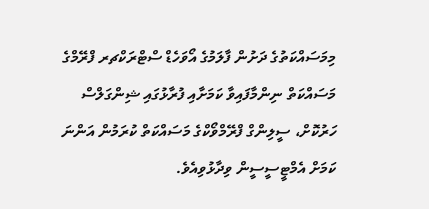މިމަސައްކަތުގެ ދަށުން ފާލަމުގެ އޯވަހެޑް ސްޓްރަކްޗރ ފްރޭމްގެ މަސައްކަތް ނިންމާފައިވާ ކަމަށާއި ފުރާޅުގައި ޝިންގަލްސް ހަރުކޮށް، ސީލިންގް ފްރޭމްވޯކްގެ މަސައްކަތް ކުރަމުން އަންނަ ކަމަށް އެމްޓީސީސީން ވިދާޅުވިއެވެ.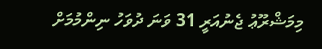މިމަޝްރޫޢު ޖެނުއަރީ 31 ވަނަ ދުވަހު ނިންމުމަށް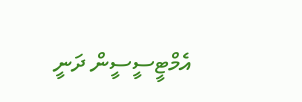އެމްޓީސީސީން ދަނީ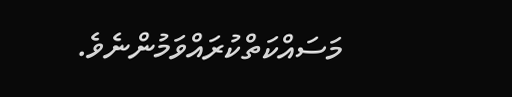މަސައްކަތްކުރައްވަމުންނެވެ.